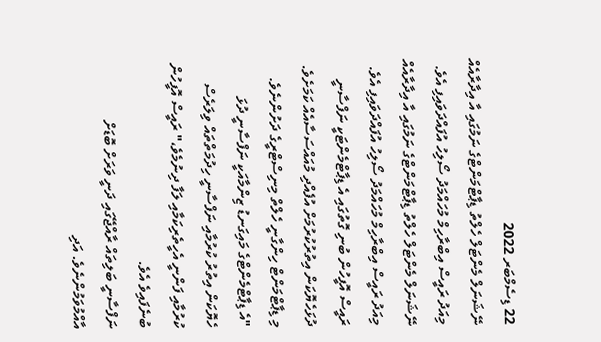22 ޑިސެމްބަރ 2022
ނޭޝަނަލް މެންޓަލް ހެލްތު ޑިޕާޓްމަންޓްގެ ނަމުގައި އާ އިދާރާއެއް މިއަދު ރައީސް އިބްރާހިމް މުހައްމަދު ސޯލިހު އުފައްދަވައިފި އެވެ.
ނޭޝަނަލް މެންޓަލް ހެލްތު ޑިޕާޓްމަންޓްގެ ނަމުގައި އާ އިދާރާއެއް މިއަދު ރައީސް އިބްރާހިމް މުހައްމަދު ސޯލިހު އުފައްދަވައިފި އެވެ.
ރައީސް އޮފީހުން ބުނި ގޮތުގައި އެ ޑިޕާޓްމެންޓަކީ ނަފްސާނީ ދުޅަހެޔޮކަން އިތުރުކުރުމަށް އުފެއްދި މުއައްސަސާއެއް ކަމަށެވެ. މި ޑިޕާޓްމަންޓް ހިންގާނީ ހެލްތް މިނިސްޓްރީގެ ދަށުންނެވެ.
"އެ ޑިޕާޓްމެންޓްގެ މައިގަނޑު ޒިންމާއަކީ ނަފްސާނީ ދުޅަ ހެޔޮކަން އިތުރު ކުރުމާއި ނަފްސާނީ ހިދުމަތްތައް ވިލަރެސް ކުރުމާއި ފަންނީ އެހީތެރިކަމާއި ލަފާ ދިނުމެވެ،" ރައީސް އޮފީހުން ބުނެފައިވެ އެވެ.
ނަފްސާނީ ބަލިތައް ރާއްޖޭގައި ދަނީ ވަރަށް ބޮޑަށް އާއްމުވަމުންނެވެ. އަދި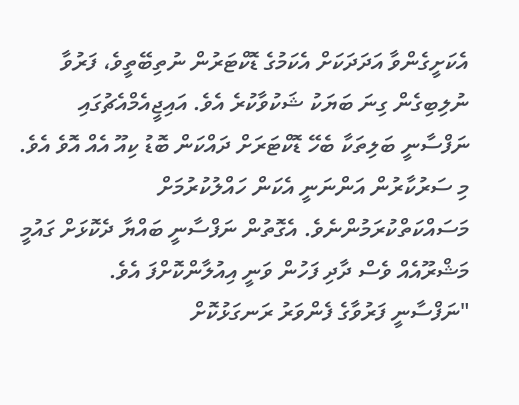އެކަށީގެންވާ އަދަދަކަށް އެކަމުގެ ޑޮކްޓަރުން ނުތިބޭތީވެ، ފަރުވާ ނުލިބިގެން ގިނަ ބަޔަކު ޝަކުވާކުރެ އެވެ. އައިޖީއެމްއެޗުގައި ނަފްސާނީ ބަލިތަކާ ބެހޭ ޑޮކްޓަރަށް ދައްކަން ބޮޑު ކިއޫ އެއް އޮވެ އެވެ.
މި ސަރުކާރުން އަންނަނީ އެކަން ހައްލުކުރުމަށް މަސައްކަތްކުރަމުންނެވެ. އެގޮތުން ނަފްސާނީ ބައްޔާ ދެކޮޅަށް ގައުމީ މަޝްރޫއެއް ވެސް ދާދި ފަހުން ވަނީ އިއުލާންކޮށްފަ އެވެ.
"ނަފްސާނީ ފަރުވާގެ ފެންވަރު ރަނގަޅުކޮށް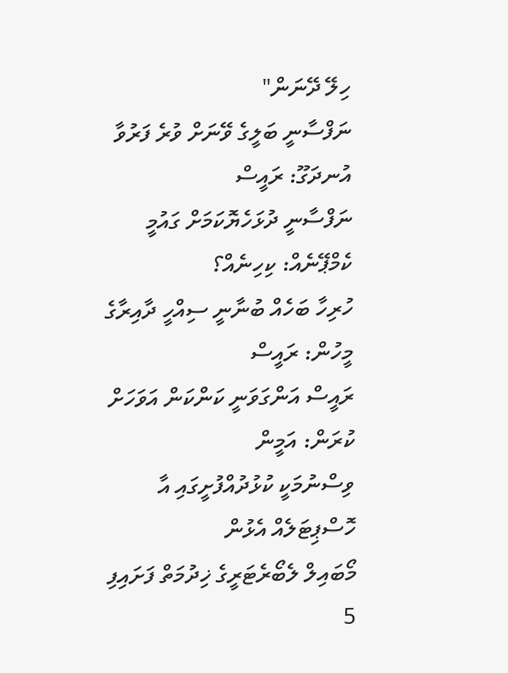ހިލޭ ދޭނަން"
ނަފްސާނީ ބަލީގެ ވޭނަށް ވުރެ ފަރުވާ އުނދަގޫ: ރައީސް
ނަފްސާނީ ދުޅަހެޔޮކަމަށް ގައުމީ ކެމްޕޭނެއް: ކިހިނެއް؟
ހުރިހާ ބަހެއް ބުނާނީ ސިއްހީ ދާއިރާގެ މީހުން: ރައީސް
ރައީސް އަންގަވަނީ ކަންކަން އަވަހަށް ކުރަން: އަމީން
ވިސްނުމަކީ ކުޅުދުއްފުށީގައި އާ ހޮސްޕިޓަލެއް އެޅުން
މޯބައިލް ލެބޯރެޓަރީގެ ޚިދުމަތް ފަށައިފި
5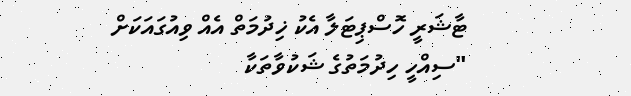ޓާޝަރީ ހޮސްޕިޓަލާ އެކު ޚިދުމަތް އެއް ވިއުގައަކަށް
"ސިއްހީ ހިދުމަތުގެ ޝަކުވާތަކާ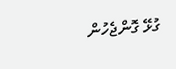ގުޅޭ ގޮންޖެހުން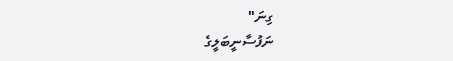ގިނަ"
ނަފުސާނީބަލީގެ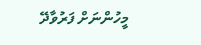މީހުންނަށް ފަރުވާދޭ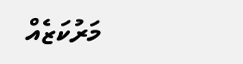މަރުކަޒެއް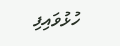ހުޅުވައިފި